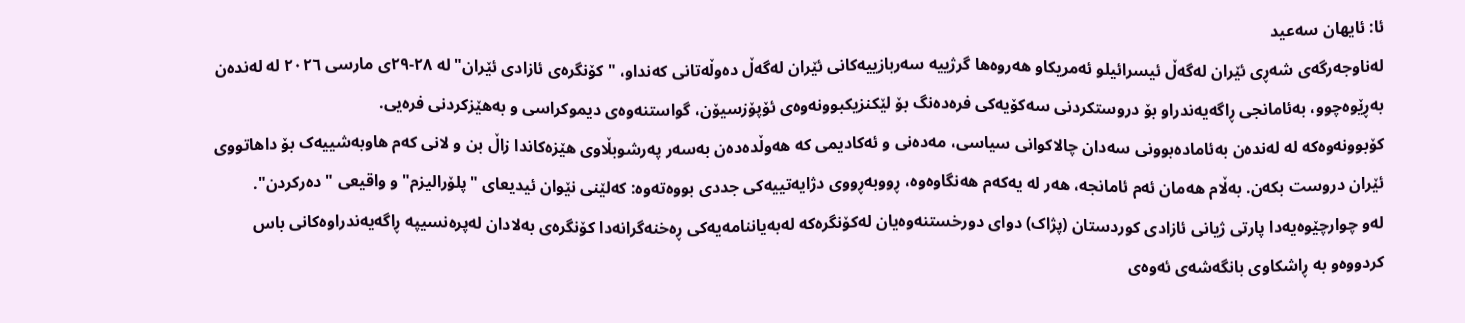ئا: ئایھان سەعید
لەناوجەرگەی شەڕی ئێران لەگەڵ ئیسرائیلو ئەمریکاو ھەروەھا گرژییە سەربازییەکانی ئێران لەگەڵ دەوڵەتانی کەنداو، "کۆنگرەی ئازادی ئێران" لە ٢٨-٢٩ی مارسی ٢٠٢٦ لە لەندەن بەڕێوەچوو، بەئامانجی ڕاگەیەندراو بۆ دروستکردنی سەکۆیەکی فرەدەنگ بۆ لێکنزیکبوونەوەی ئۆپۆزسیۆن، گواستنەوەی دیموکراسی و بەھێزکردنی فرەیی.
کۆبوونەوەکە لە لەندەن بەئامادەبوونی سەدان چالاکوانی سیاسی، مەدەنی و ئەکادیمی کە ھەوڵدەدەن بەسەر پەرشوبڵاوی ھێزەکاندا زاڵ بن و لانی کەم ھاوبەشییەک بۆ داھاتووی ئێران دروست بکەن. بەڵام ھەمان ئەم ئامانجە، ھەر لە یەکەم ھەنگاوەوە، ڕووبەڕووی دژایەتییەکی جددی بووەتەوە: کەلێنی نێوان ئیدیعای "پلۆرالیزم"و واقیعی "دەرکردن".
لەو چوارچێوەیەدا پارتی ژیانی ئازادی کوردستان (پژاک) دوای دورخستنەوەیان لەکۆنگرەکە لەبەیاننامەیەکی ڕەخنەگرانەدا کۆنگرەی بەلادان لەپرەنسیپە ڕاگەیەندراوەکانی باس کردووەو بە ڕاشکاوی بانگەشەی ئەوەی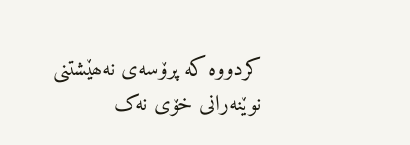کردووە کە پرۆسەی نەھێشتنی نوێنەرانی خۆی نەک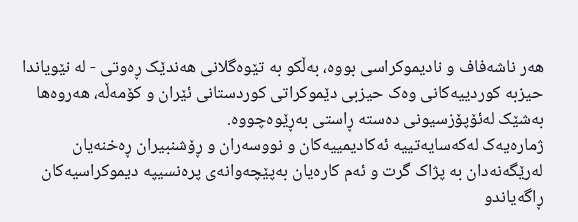ھەر ناشەفاف و نادیموکراسی بووە، بەڵکو بە تێوەگلانی ھەندێک ڕەوتی - لە نێویاندا حیزبە کوردییەکانی وەک حیزبی دێموکراتی کوردستانی ئێران و کۆمەڵە، ھەروەھا بەشێک لەئۆپۆزسیونی دەستە ڕاستی بەڕێوەچووە.
ژمارەیەک لەکەسایەتییە ئەکادیمییەکان و نووسەران و ڕۆشنبیران ڕەخنەیان لەرێگەنەدان بە پژاک گرت و ئەم کارەیان بەپێچەوانەی پرەنسیپە دیموکراسیەکان ڕاگەیاندو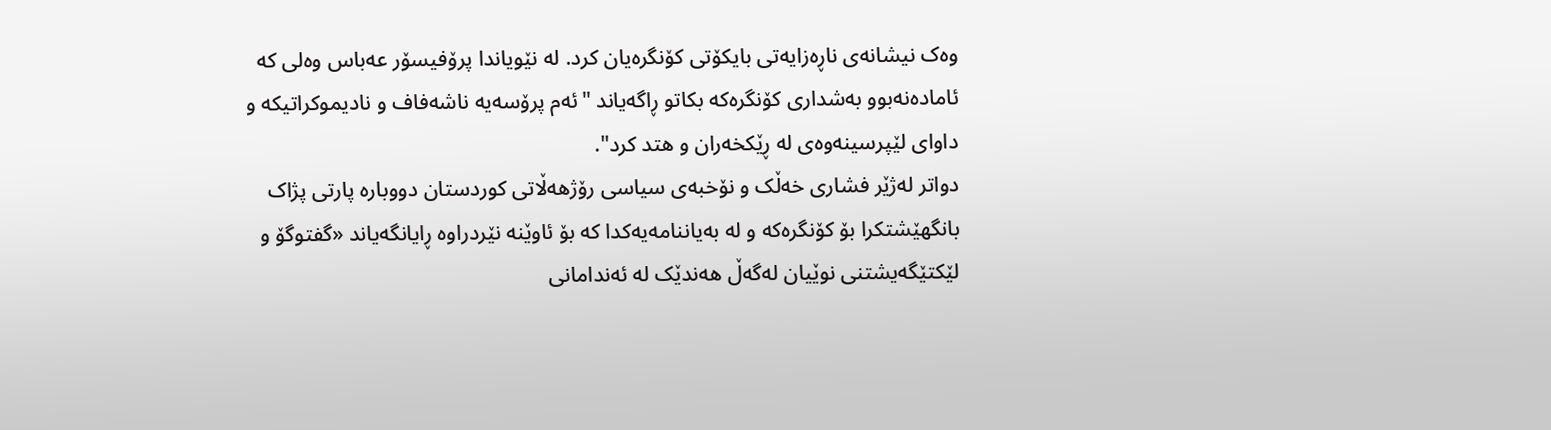وەک نیشانەی ناڕەزایەتی بایکۆتی کۆنگرەیان کرد. لە نێویاندا پرۆفیسۆر عەباس وەلی کە ئامادەنەبوو بەشداری کۆنگرەکە بکاتو ڕاگەیاند "ئەم پرۆسەیە ناشەفاف و نادیموکراتیکە و داوای لێپرسینەوەی لە ڕێکخەران و ھتد کرد".
دواتر لەژێر فشاری خەڵک و نۆخبەی سیاسی رۆژھەڵاتی کوردستان دووبارە پارتی پژاک بانگھێشتکرا بۆ کۆنگرەکە و لە بەیاننامەیەکدا کە بۆ ئاوێنە نێردراوە ڕایانگەیاند «گفتوگۆ و لێکتێگەیشتنی نوێیان لەگەڵ ھەندێک لە ئەندامانی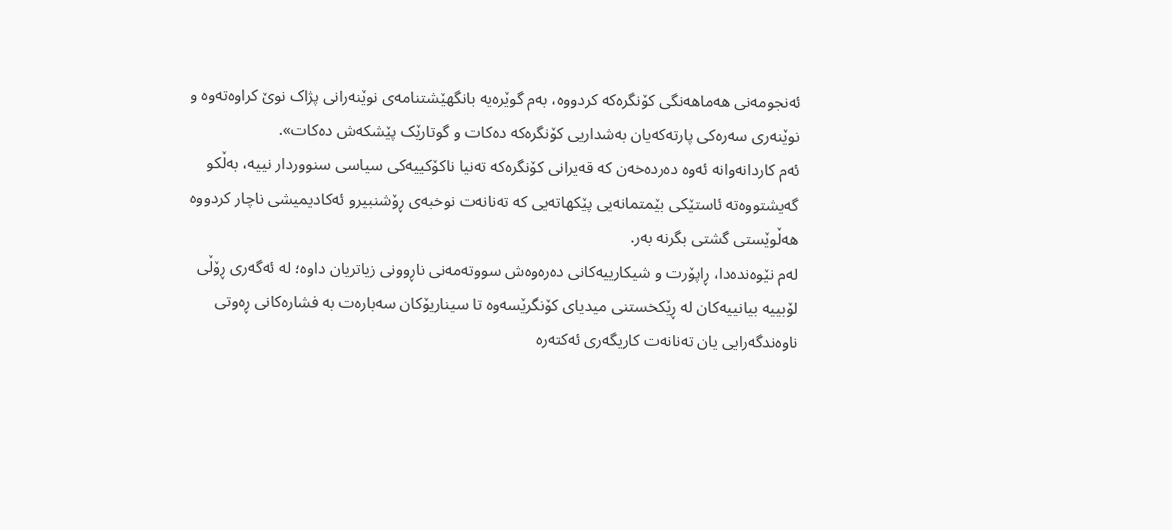ئەنجومەنی ھەماھەنگی کۆنگرەکە کردووە، بەم گوێرەیە بانگھێشتنامەی نوێنەرانی پژاک نوێ کراوەتەوە و نوێنەری سەرەکی پارتەکەیان بەشداریی کۆنگرەکە دەکات و گوتارێک پێشکەش دەکات».
ئەم کاردانەوانە ئەوە دەردەخەن کە قەیرانی کۆنگرەکە تەنیا ناکۆکییەکی سیاسی سنووردار نییە، بەڵکو گەیشتووەتە ئاستێکی بێمتمانەیی پێکھاتەیی کە تەنانەت نوخبەی ڕۆشنبیرو ئەکادیمیشی ناچار کردووە ھەڵوێستی گشتی بگرنە بەر.
لەم نێوەندەدا، ڕاپۆرت و شیکارییەکانی دەرەوەش سووتەمەنی ناڕوونی زیاتریان داوە؛ لە ئەگەری ڕۆڵی لۆبییە بیانییەکان لە ڕێکخستنی میدیای کۆنگرێسەوە تا سیناریۆکان سەبارەت بە فشارەکانی ڕەوتی ناوەندگەرایی یان تەنانەت کاریگەری ئەکتەرە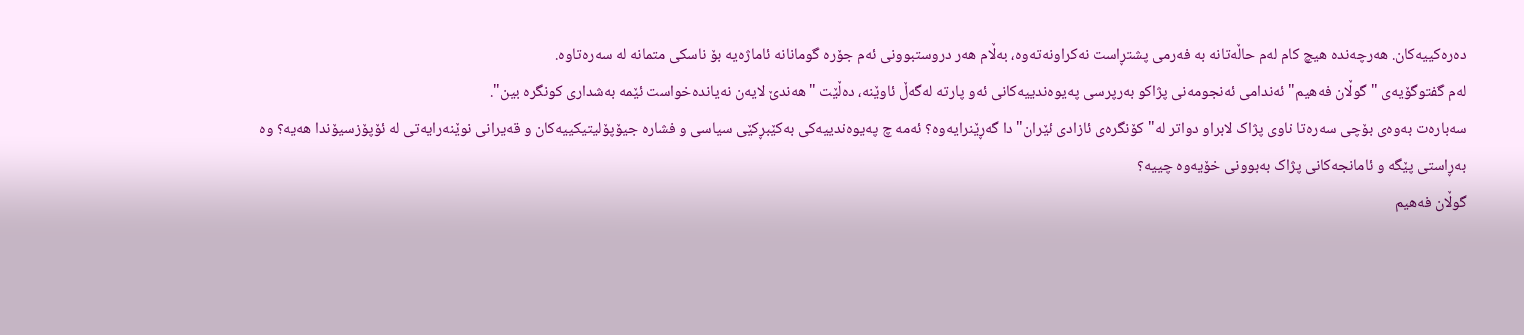دەرەکییەکان. ھەرچەندە ھیچ کام لەم حاڵەتانە بە فەرمی پشتڕاست نەکراونەتەوە، بەڵام ھەر دروستبوونی ئەم جۆرە گومانانە ئاماژەیە بۆ ناسکی متمانە لە سەرەتاوە.
لەم گفتوگۆیەی "گوڵان فەھیم" ئەندامی ئەنجومەنی پژاکو بەرپرسی پەیوەندییەکانی ئەو پارتە لەگەڵ ئاوێنە، دەڵێت "ھەندێ لایەن نەیاندەخواست ئێمە بەشداری کونگرە بین".
سەبارەت بەوەی بۆچی سەرەتا ناوی پژاک لابراو دواتر لە"کۆنگرەی ئازادی ئێران"دا گەڕێنرایەوە؟ ئەمە چ پەیوەندییەکی بەکێبڕکێی سیاسی و فشارە جیۆپۆلیتیکییەکان و قەیرانی نوێنەرایەتی لە ئۆپۆزسیۆندا ھەیە؟ وە بەڕاستی پێگە و ئامانجەکانی پژاک بەبوونی خۆیەوە چییە؟
گوڵان فەھیم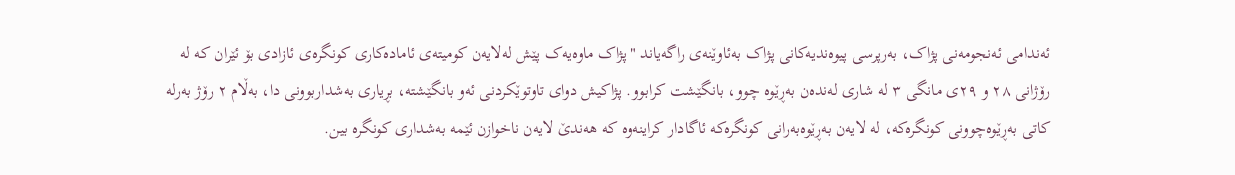ئەندامی ئەنجومەنی پژاک، بەرپرسی پیوەندیەکانی پژاک بەئاوێنەی راگەیاند "پژاک ماوەیەک پێش لەلایەن کومیتەی ئامادەکاری کونگرەی ئازادی بۆ ئێران کە لە رۆژانی ٢٨ و ٢٩ی مانگی ٣ لە شاری لەندەن بەڕێوە چوو، بانگێشت کرابوو. پژاکیش دوای تاوتوێکردنی ئەو بانگێشتە، بڕیاری بەشداربوونی دا، بەڵام ٢ رۆژ بەرلە کاتی بەڕێوەچوونی کونگرەکە، لە لایەن بەڕێوەبەرانی کونگرەکە ئاگادار کراینەوە کە ھەندێ لایەن ناخوازن ئێمە بەشداری کونگرە بین.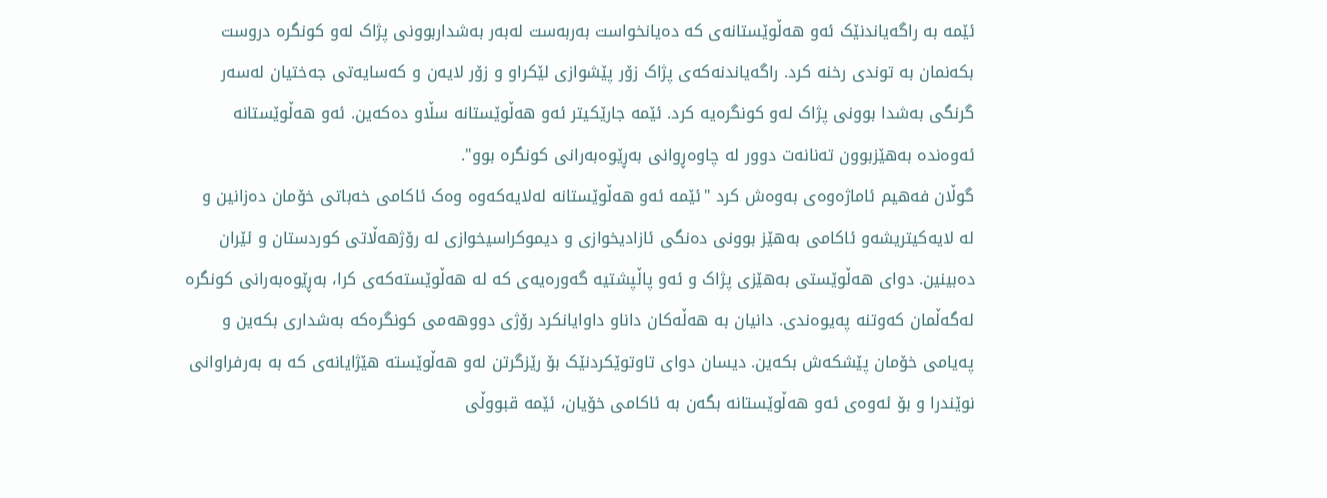ئێمە بە راگەیاندنێک ئەو ھەڵوێستانەی کە دەیانخواست بەربەست لەبەر بەشداربوونی پژاک لەو کونگرە دروست بکەنمان بە توندی رخنە کرد. راگەیاندنەکەی پژاک زۆر پێشوازی لێکراو و زۆر لایەن و کەسایەتی جەختیان لەسەر گرنگی بەشدا بوونی پژاک لەو کونگرەیە کرد. ئێمە جارێکیتر ئەو ھەڵوێستانە سڵاو دەکەین. ئەو ھەڵوێستانە ئەوەندە بەھێزبوون تەنانەت دوور لە چاوەڕوانی بەڕێوەبەرانی کونگرە بوو".
گوڵان فەھیم ئاماژەوەی بەوەش کرد "ئێمە ئەو ھەڵوێستانە لەلایەکەوە وەک ئاکامی خەباتی خۆمان دەزانین و لە لایەکیتریشەو ئاکامی بەھێز بوونی دەنگی ئازادیخوازی و دیموکراسیخوازی لە رۆژھەڵاتی کوردستان و ئێران دەبینین. دوای ھەڵوێستی بەھێزی پژاک و ئەو پاڵپشتیە گەورەیەی کە لە ھەڵوێستەکەی کرا، بەڕێوەبەرانی کونگرە لەگەڵمان کەوتنە پەیوەندی. دانیان بە ھەڵەکان داناو داوایانکرد رۆژی دووھەمی کونگرەکە بەشداری بکەین و پەیامی خۆمان پێشکەش بکەین. دیسان دوای تاوتوێکردنێک بۆ رێزگرتن لەو ھەڵوێستە ھێژایانەی کە بە بەرفراوانی نوێندرا و بۆ ئەوەی ئەو ھەڵوێستانە بگەن بە ئاکامی خۆیان، ئێمە قبووڵی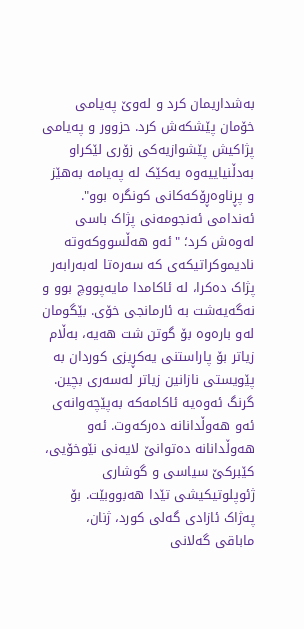بەشداریمان کرد و لەوێ پەیامی خۆمان پێشکەش کرد. حزوور و پەیامی پژاکیش پێشوازیەکی زۆری لێکراو بەدڵنیاییەوە یەکێک لە پەیامە بەھێز و پڕناوەڕۆکەکانی کونگرە بوو".
ئەندامی ئەنجومەنی پژاک باسی لەوەش کرد؛ "ئەو ھەڵسووکەوتە نادیموکراتیکەی کە سەرەتا لەبەرابەر پژاک دەکرا، لە ئاکامدا مایەپووچ بوو و نەگەیەشت بە ئارمانجی خۆی. بێگومان لەو بارەوە بۆ گوتن شت ھەیە، بەڵام زیاتر بۆ پاراستنی یەکڕیزی کوردان بە پێویستی نازانین زیاتر لەسەری بچین. گرنگ ئەوەیە ئاکامەکە بەپێچەوانەی ئەو ھەوڵدانانە دەرکەوت. ئەو ھەوڵدانانە دەتوانێ لایەنی نێوخۆیی، کێبرکێ سیاسی و گوشاری ژئوپلوتیکیشی تێدا ھەبووبێت. بۆ پەژاک ئازادی گەلی کورد، ژنان، ماباقی گەلانی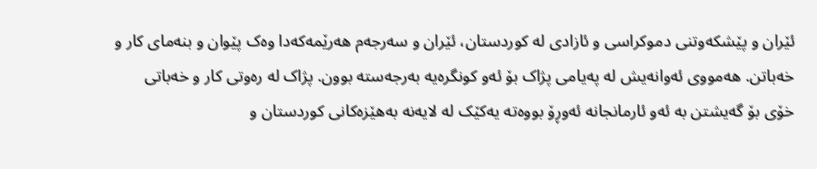ئێران و پێشکەوتنی دموکراسی و ئازادی لە کوردستان، ئێران و سەرجەم ھەرێمەکەدا وەک پێوان و بنەمای کار و خەباتن. ھەمووی ئەوانەیش لە پەیامی پژاک بۆ ئەو کونگرەیە بەرجەستە بوون. پژاک لە رەوتی کار و خەباتی خۆی بۆ گەیشتن بە ئەو ئارمانجانە ئەوڕۆ بووەتە یەکێک لە لایەنە بەھێزەکانی کوردستان و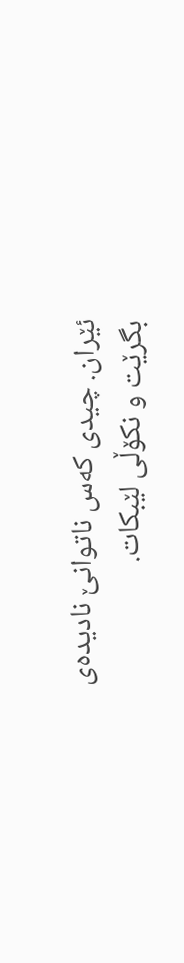ئێران. چیدی کەس ناتوانێ نادیدەی بگرێت و نکۆڵی لێبکات.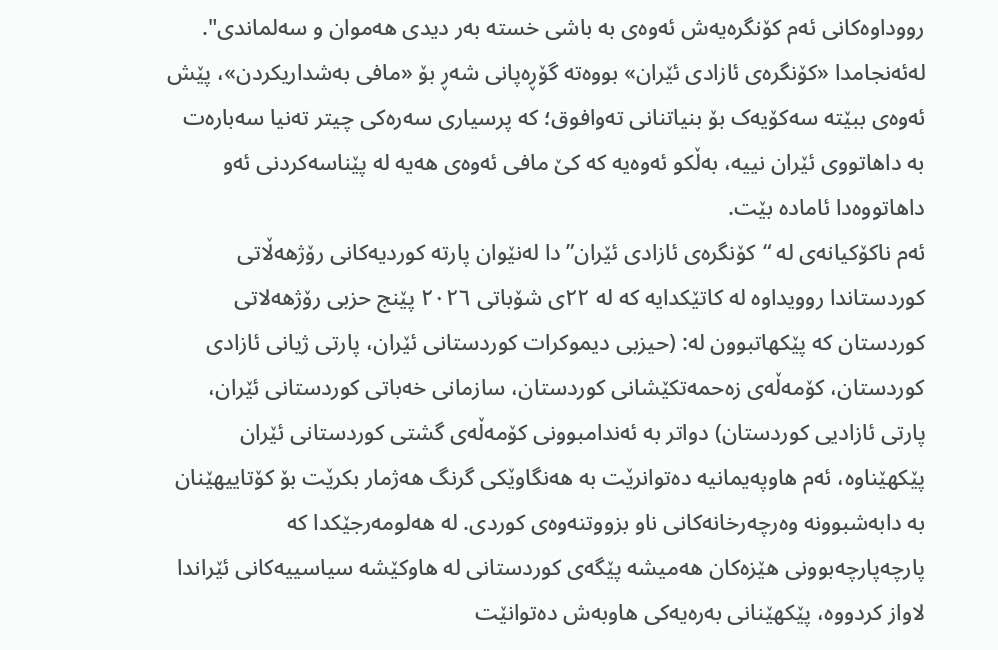رووداوەکانی ئەم کۆنگرەیەش ئەوەی بە باشی خستە بەر دیدی ھەموان و سەلماندی".
لەئەنجامدا «کۆنگرەی ئازادی ئێران» بووەتە گۆڕەپانی شەڕ بۆ «مافی بەشداریکردن»، پێش ئەوەی ببێتە سەکۆیەک بۆ بنیاتنانی تەوافوق؛ کە پرسیاری سەرەکی چیتر تەنیا سەبارەت بە داھاتووی ئێران نییە، بەڵکو ئەوەیە کە کێ مافی ئەوەی ھەیە لە پێناسەکردنی ئەو داھاتووەدا ئامادە بێت.
ئەم ناکۆکیانەی لە “کۆنگرەی ئازادی ئێران”دا لەنێوان پارتە کوردیەکانی رۆژھەڵاتی کوردستاندا روویداوە لە کاتێکدایە کە لە ٢٢ی شۆباتی ٢٠٢٦ پێنج حزبی رۆژھەلاتی کوردستان کە پێکھاتبوون لە: (حیزبی دیموکرات کوردستانی ئێران، پارتی ژیانی ئازادی کوردستان، کۆمەڵەی زەحمەتکێشانی کوردستان، سازمانی خەباتی کوردستانی ئێران، پارتی ئازادیی کوردستان) دواتر بە ئەندامبوونی کۆمەڵەی گشتی کوردستانی ئێران پێکھێناوە، ئەم ھاوپەیمانیە دەتوانرێت بە ھەنگاوێکی گرنگ ھەژمار بکرێت بۆ کۆتاییھێنان بە دابەشبوونە وەرچەرخانەکانی ناو بزووتنەوەی کوردی. لە ھەلومەرجێکدا کە پارچەپارچەبوونی ھێزەکان ھەمیشە پێگەی کوردستانی لە ھاوکێشە سیاسییەکانی ئێراندا لاواز کردووە، پێکھێنانی بەرەیەکی ھاوبەش دەتوانێت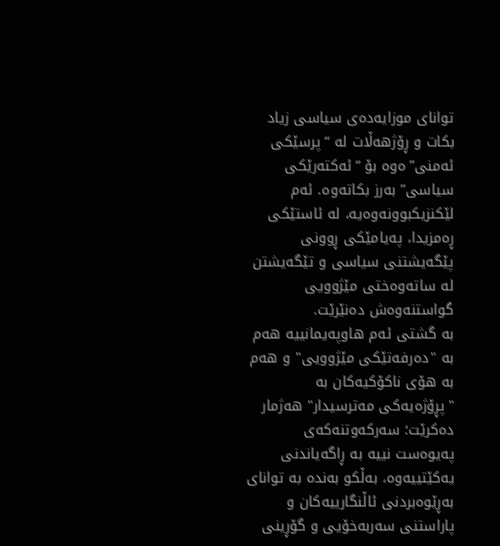توانای موزایەدەی سیاسی زیاد بکات و ڕۆژھەڵات لە “پرسێکی ئەمنی”ەوە بۆ “ئەکتەرێکی سیاسی” بەرز بکاتەوە. ئەم لێکنزیکبوونەوەیە، لە ئاستێکی ڕەمزیدا، پەیامێکی ڕوونی پێگەیشتنی سیاسی و تێگەیشتن لە ساتەوەختی مێژوویی گواستنەوەش دەنێرێت.
بە گشتی ئەم ھاوپەیمانییە ھەم بە "دەرفەتێکی مێژوویی" و ھەم بە ھۆی ناکۆکیەکان بە "پڕۆژەیەکی مەترسیدار" ھەژمار دەکرێت؛ سەرکەوتنەکەی پەیوەست نییە بە ڕاگەیاندنی یەکێتییەوە، بەڵکو بەندە بە توانای بەڕێوەبردنی ئاڵنگارییەکان و پاراستنی سەربەخۆیی و گۆڕینی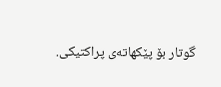گوتار بۆ پێکھاتەی پراکتیکی.